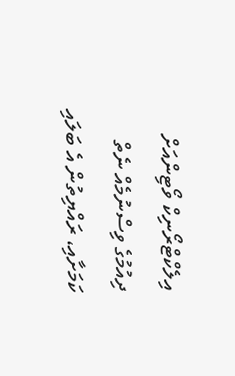އިލެކްޓްރޯނިކް ވޯޓިންއަށް ދިއުމުގެ ވިސްނުމެއް ނެތް ކަމަށާއި، ރައްޔިތުން އެ ބަލައި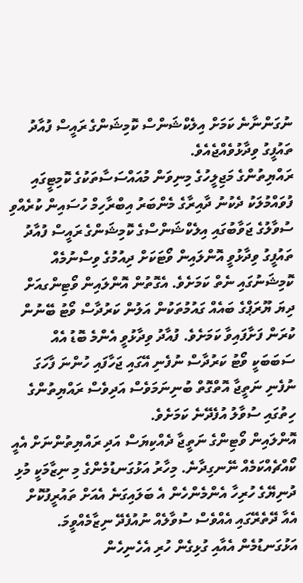ނުގަންނާނެ ކަމަށް އިލެކްޝަންސް ކޮމިޝަންގެ ރައީސް ފުއާދު ތައުފީގު ވިދާޅުވެއްޖެއެވެ.
ރައްޔިތުންގެ މަޖިލީހުގެ މިނިވަން މުއައްސަސާތަކުގެ ކޮމިޓީގައި ފުވައްމުލަކު ދެކުނު ދާއިރާގެ މެންބަރު އިބްރާހިމް ހުސައިން ކުރެއްވި ސުވާލުގެ ޖަވާބުގައި އިލެކްޝަންސްގެ ކޮމިޝަންގެ ރައީސް ފުއާދު ތައުފީގު ވިދާޅުވީ އޮންލައިން ވޯޓަކަށް ދިއުމުގެ ވިސްނުމެއް ކޮމިޝަނުގައި ނެތް ކަމަށެވެ. އެގޮތުން އޮންލައިން ވޯޓިންގއަށް ދިޔަ ޔޫރަޕްގެ ބައެއް ގައުމުތަކުން އަލުން ކަރުދާސް ވޯޓު ބޭނުން ކުރަން ފަށާފައިވާ ކަމަށެވެ. ފުއާދު ވިދާޅުވީ އެންމެ ބޮޑު އެއް ސަބަބަކީ ވޯޓު ކަރުދާސް ނުފެނި އޭގައި ޖަހާފައި ހުންނަ ފާހަގަ ނުފެނި ނަތީޖާ އޮތްގޮތް ބުނިނަމަވެސް އަދިވެސް ރައްޔިތުންގެ ހިތުގައި ސުވާލު އުފެދޭނެ ކަމަށެވެ.
އޮންލައިން ވޯޓިންގެ ނަތީޖާ ދެއްކިޔަސް އަދި ރައްޔިތުންނަށް އެއީ ކޯއްޗެއްކަމެއް ނޭނގިދާނެ. މިހާރު އަޅުގަނޑުމެންގެ މި ނިޒާމަކީ މުޅި ދުނިޔޭގެ ހުރިހާ އެންމެންހެން އެ ބަލައިގަނެ އެއަށް ތައުރީފުކޮށް އެއާ ދޭތެރޭގައި އެއްވެސް ސުވާލެއް ނުއުފެދޭ ނިޒާމެއްވީމަ. އަޅުގަނޑުމެން އެއާއި ގުޅިގެން ހުރި އެހެނިހެން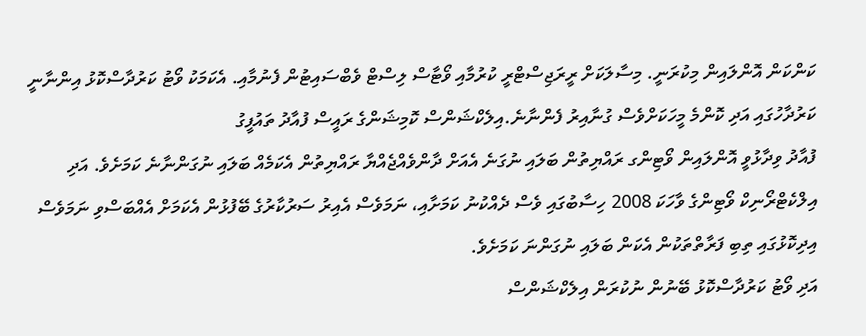ކަންކަން އޮންލައިން މިކުރަނީ. މިސާލަކަށް ރީރަޖިސްޓްރީ ކުރުމާއި ވޯޓާސް ލިސްޓް ވެބްސައިޓުން ފެނުމާއި. އެކަމަކު ވޯޓު ކަރުދާސްކޮޅު އިންނާނީ ކަރުދާހުގައި އަދި ކޮންމެ މީހަކަށްވެސް ގުނާއިރު ފެންނާނެ.އިލެކްޝަންސް ކޮމިޝަންގެ ރައީސް ފުއާދު ތައުފީގު
ފުއާދު ވިދާޅުވީ އޮންލައިން ވޯޓިންގ ރައްޔިތުން ބަލައި ނުގަނެ އެއަށް ދާންވެއްޖެއްޔާ ރައްޔިތުން އެކަމެއް ބަލައި ނުގަންނާނެ ކަމަށެވެ. އަދި އިލްކެޓްރޯނިކް ވޯޓިންގެ ވާހަކަ 2008 ހިސާބުގައި ވެސް ދެއްކުނު ކަމަށާއި، ނަމަވެސް އެއިރު ސަރުކާރުގެ ބޭފުޅުން އެކަމަށް އެއްބަސްވި ނަމަވެސް އިދިކޮޅުގައި ތިބި ފަރާތްތަކުން އެކަން ބަލައި ނުގަންނަ ކަމަށެވެ.
އަދި ވޯޓު ކަރުދާސްކޮޅު ބޭނުން ނުކުރަން އިލެކްޝަންސް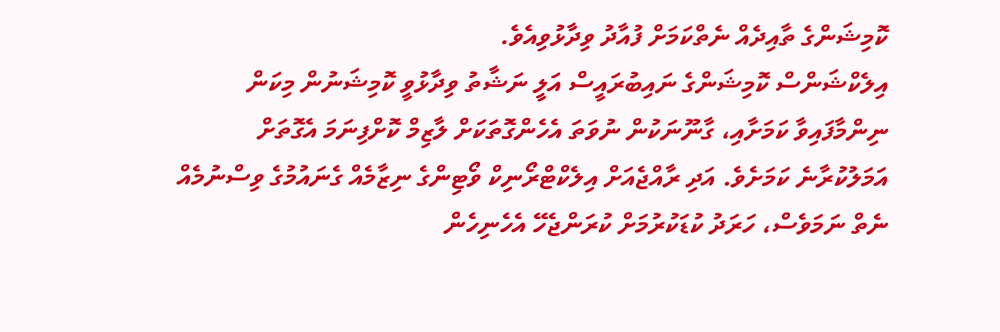ކޮމިޝަންގެ ތާއިދެއް ނެތްކަމަށް ފުއާދު ވިދާޅުވިއެވެ.
އިލެކްޝަންސް ކޮމިޝަންގެ ނައިބުރައީސް އަލީ ނަޝާތު ވިދާޅުވީ ކޮމިޝަނުން މިކަން ނިންމާފައިވާ ކަމަށާއި، ގާނޫނަކުން ނުވަތަ އެހެންގޮތަކަށް ލާޒިމް ކޮށްފިނަމަ އެގޮތަށް އަމަލުކުރާނެ ކަމަށެވެ. އަދި ރާއްޖެއަށް އިލެކްޓްރޯނިކް ވޯޓިންގެ ނިޒާމެއް ގެނައުމުގެ ވިސްނުމެއް ނެތް ނަމަވެސް، ހަރަދު ކުޑަކުރުމަށް ކުރަންޖެހޭ އެހެނިހެން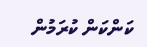ކަންކަން ކުރަމުން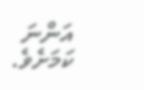އަންނަ ކަމަށެވެ.